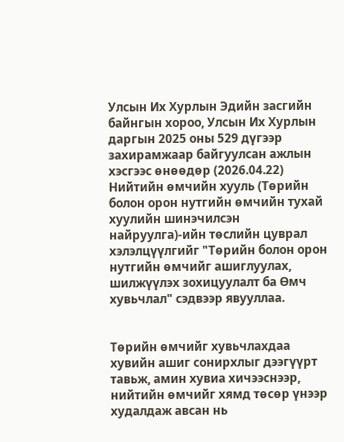Улсын Их Хурлын Эдийн засгийн байнгын хороо, Улсын Их Хурлын даргын 2025 оны 529 дүгээр захирамжаар байгуулсан ажлын хэсгээс өнөөдөр (2026.04.22) Нийтийн өмчийн хууль (Төрийн болон орон нутгийн өмчийн тухай хуулийн шинэчилсэн найруулга)-ийн төслийн цуврал хэлэлцүүлгийг "Төрийн болон орон нутгийн өмчийг ашиглуулах, шилжүүлэх зохицуулалт ба Өмч хувьчлал" сэдвээр явууллаа.


Төрийн өмчийг хувьчлахдаа хувийн ашиг сонирхлыг дээгүүрт тавьж, амин хувиа хичээснээр, нийтийн өмчийг хямд төсөр үнээр худалдаж авсан нь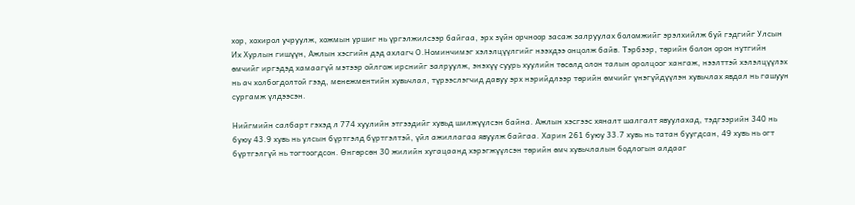хор, хохирол учруулж, хожмын уршиг нь үргэлжилсээр байгаа, эрх зүйн орчноор засаж залруулах боломжийг эрэлхийлж буй гэдгийг Улсын Их Хурлын гишүүн, Ажлын хэсгийн дэд ахлагч О.Номинчимэг хэлэлцүүлгийг нээхдээ онцолж байв. Тэрбээр, төрийн болон орон нутгийн өмчийг иргэдэд хамаагүй мэтээр ойлгож ирснийг залруулж, энэхүү суурь хуулийн төсөлд олон талын оролцоог хангаж, нээлттэй хэлэлцүүлэх нь ач холбогдолтой гээд, менежментийн хувьчлал, түрээслэгчид давуу эрх нэрийдлээр төрийн өмчийг үнэгүйдүүлэн хувьчлах явдал нь гашуун сургамж үлдээсэн.

Нийгмийн салбарт гэхэд л 774 хуулийн этгээдийг хувьд шилжүүлсэн байна. Ажлын хэсгээс хяналт шалгалт явуулахад, тэдгээрийн 340 нь буюу 43.9 хувь нь улсын бүртгэлд бүртгэлтэй, үйл ажиллагаа явуулж байгаа. Харин 261 буюу 33.7 хувь нь татан буугдсан, 49 хувь нь огт бүртгэлгүй нь тогтоогдсон. Өнгөрсөн 30 жилийн хугацаанд хэрэгжүүлсэн төрийн өмч хувьчлалын бодлогын алдааг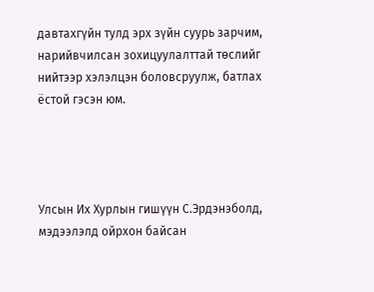давтахгүйн тулд эрх зүйн суурь зарчим, нарийвчилсан зохицуулалттай төслийг нийтээр хэлэлцэн боловсруулж, батлах ёстой гэсэн юм.




Улсын Их Хурлын гишүүн С.Эрдэнэболд, мэдээлэлд ойрхон байсан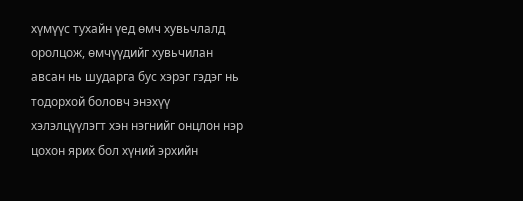хүмүүс тухайн үед өмч хувьчлалд оролцож, өмчүүдийг хувьчилан авсан нь шударга бус хэрэг гэдэг нь тодорхой боловч энэхүү хэлэлцүүлэгт хэн нэгнийг онцлон нэр цохон ярих бол хүний эрхийн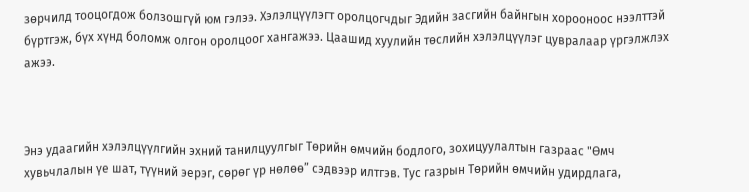зөрчилд тооцогдож болзошгүй юм гэлээ. Хэлэлцүүлэгт оролцогчдыг Эдийн засгийн байнгын хорооноос нээлттэй бүртгэж, бүх хүнд боломж олгон оролцоог хангажээ. Цаашид хуулийн төслийн хэлэлцүүлэг цувралаар үргэлжлэх ажээ.



Энэ удаагийн хэлэлцүүлгийн эхний танилцуулгыг Төрийн өмчийн бодлого, зохицуулалтын газраас "Өмч хувьчлалын үе шат, түүний эерэг, сөрөг үр нөлөө” сэдвээр илтгэв. Тус газрын Төрийн өмчийн удирдлага,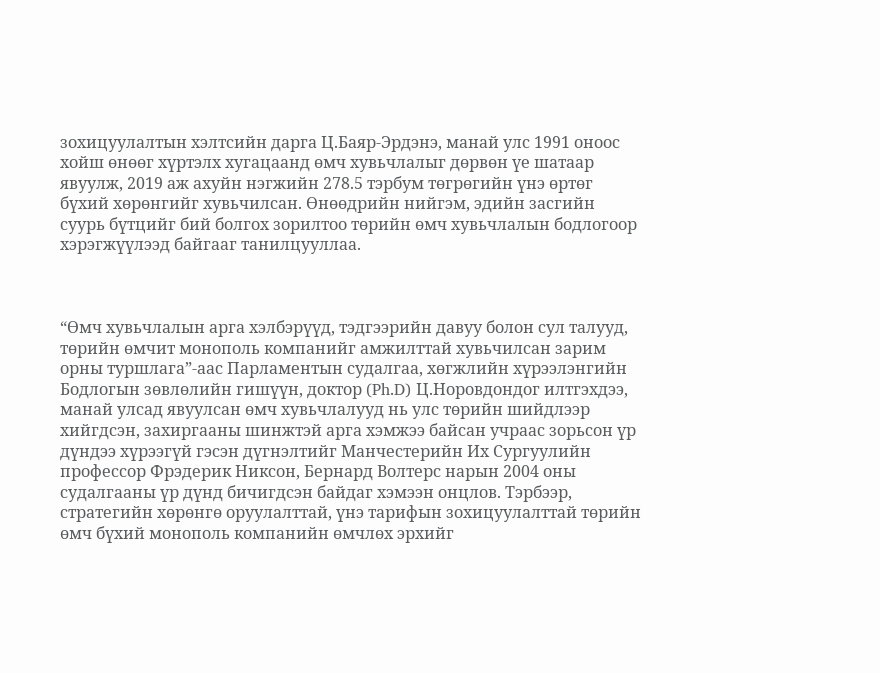зохицуулалтын хэлтсийн дарга Ц.Баяр-Эрдэнэ, манай улс 1991 оноос хойш өнөөг хүртэлх хугацаанд өмч хувьчлалыг дөрвөн үе шатаар явуулж, 2019 аж ахуйн нэгжийн 278.5 тэрбум төгрөгийн үнэ өртөг бүхий хөрөнгийг хувьчилсан. Өнөөдрийн нийгэм, эдийн засгийн суурь бүтцийг бий болгох зорилтоо төрийн өмч хувьчлалын бодлогоор хэрэгжүүлээд байгааг танилцууллаа.



“Өмч хувьчлалын арга хэлбэрүүд, тэдгээрийн давуу болон сул талууд, төрийн өмчит монополь компанийг амжилттай хувьчилсан зарим орны туршлага”-аас Парламентын судалгаа, хөгжлийн хүрээлэнгийн Бодлогын зөвлөлийн гишүүн, доктор (Ph.D) Ц.Норовдондог илтгэхдээ, манай улсад явуулсан өмч хувьчлалууд нь улс төрийн шийдлээр хийгдсэн, захиргааны шинжтэй арга хэмжээ байсан учраас зорьсон үр дүндээ хүрээгүй гэсэн дүгнэлтийг Манчестерийн Их Сургуулийн профессор Фрэдерик Никсон, Бернард Волтерс нарын 2004 оны судалгааны үр дүнд бичигдсэн байдаг хэмээн онцлов. Тэрбээр, стратегийн хөрөнгө оруулалттай, үнэ тарифын зохицуулалттай төрийн өмч бүхий монополь компанийн өмчлөх эрхийг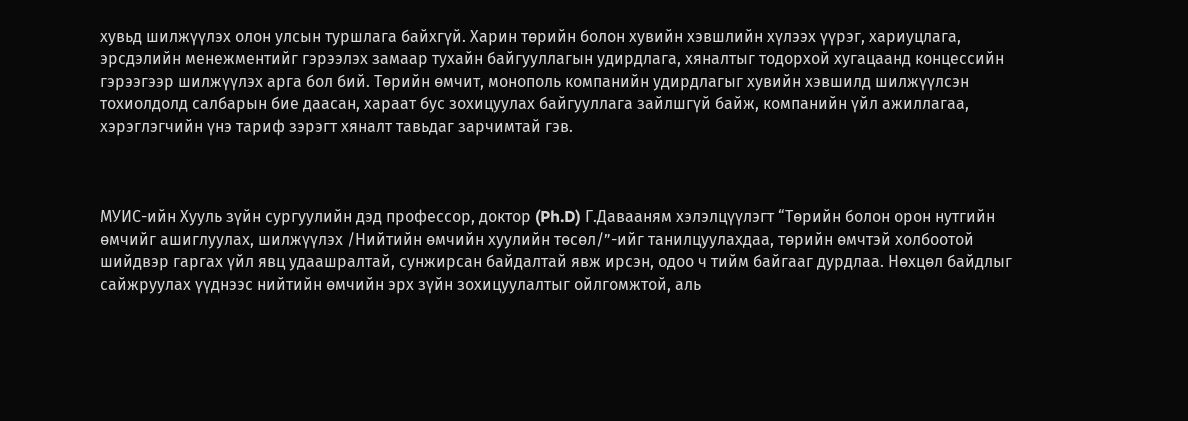хувьд шилжүүлэх олон улсын туршлага байхгүй. Харин төрийн болон хувийн хэвшлийн хүлээх үүрэг, хариуцлага, эрсдэлийн менежментийг гэрээлэх замаар тухайн байгууллагын удирдлага, хяналтыг тодорхой хугацаанд концессийн гэрээгээр шилжүүлэх арга бол бий. Төрийн өмчит, монополь компанийн удирдлагыг хувийн хэвшилд шилжүүлсэн тохиолдолд салбарын бие даасан, хараат бус зохицуулах байгууллага зайлшгүй байж, компанийн үйл ажиллагаа, хэрэглэгчийн үнэ тариф зэрэгт хяналт тавьдаг зарчимтай гэв.



МУИС-ийн Хууль зүйн сургуулийн дэд профессор, доктор (Ph.D) Г.Давааням хэлэлцүүлэгт “Төрийн болон орон нутгийн өмчийг ашиглуулах, шилжүүлэх /Нийтийн өмчийн хуулийн төсөл/”-ийг танилцуулахдаа, төрийн өмчтэй холбоотой шийдвэр гаргах үйл явц удаашралтай, сунжирсан байдалтай явж ирсэн, одоо ч тийм байгааг дурдлаа. Нөхцөл байдлыг сайжруулах үүднээс нийтийн өмчийн эрх зүйн зохицуулалтыг ойлгомжтой, аль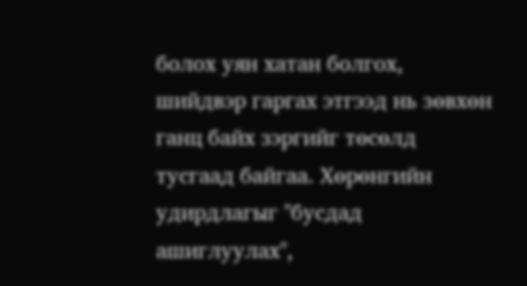болох уян хатан болгох, шийдвэр гаргах этгээд нь зөвхөн ганц байх зэргийг төсөлд тусгаад байгаа. Хөрөнгийн удирдлагыг "бусдад ашиглуулах",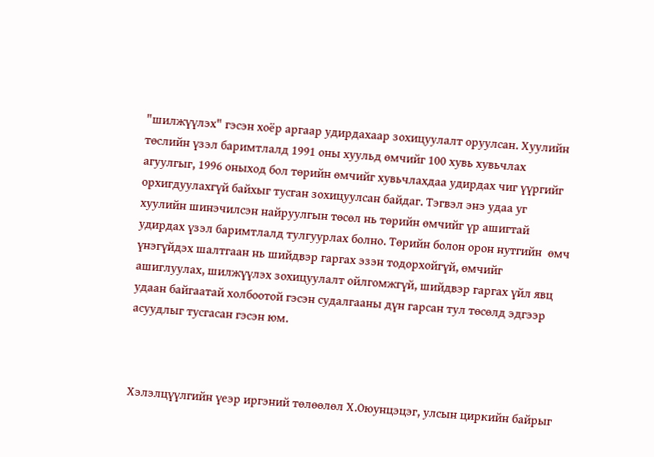"шилжүүлэх" гэсэн хоёр аргаар удирдахаар зохицуулалт оруулсан. Хуулийн төслийн үзэл баримтлалд 1991 оны хуульд өмчийг 100 хувь хувьчлах агуулгыг, 1996 оныход бол төрийн өмчийг хувьчлахдаа удирдах чиг үүргийг орхигдуулахгүй байхыг тусган зохицуулсан байдаг. Тэгвэл энэ удаа уг хуулийн шинэчилсэн найруулгын төсөл нь төрийн өмчийг үр ашигтай удирдах үзэл баримтлалд тулгуурлах болно. Төрийн болон орон нутгийн  өмч үнэгүйдэх шалтгаан нь шийдвэр гаргах эзэн тодорхойгүй, өмчийг ашиглуулах, шилжүүлэх зохицуулалт ойлгомжгүй, шийдвэр гаргах үйл явц удаан байгаатай холбоотой гэсэн судалгааны дүн гарсан тул төсөлд эдгээр асуудлыг тусгасан гэсэн юм.



Хэлэлцүүлгийн үеэр иргэний төлөөлөл Х.Оюунцэцэг, улсын циркийн байрыг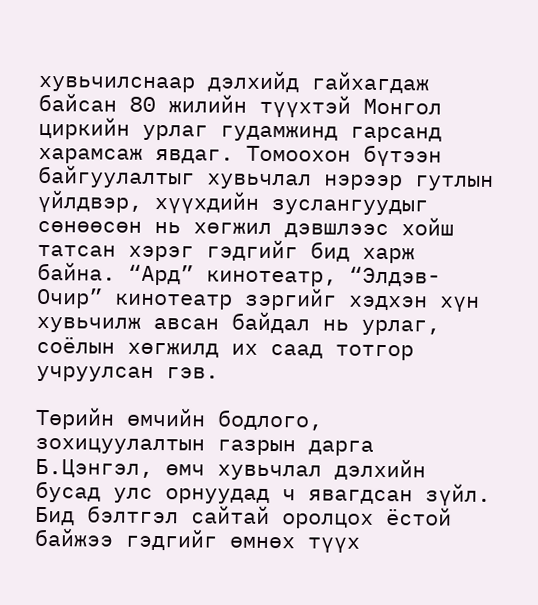хувьчилснаар дэлхийд гайхагдаж байсан 80 жилийн түүхтэй Монгол циркийн урлаг гудамжинд гарсанд харамсаж явдаг. Томоохон бүтээн байгуулалтыг хувьчлал нэрээр гутлын үйлдвэр, хүүхдийн зуслангуудыг сөнөөсөн нь хөгжил дэвшлээс хойш татсан хэрэг гэдгийг бид харж байна. “Ард” кинотеатр, “Элдэв-Очир” кинотеатр зэргийг хэдхэн хүн хувьчилж авсан байдал нь урлаг, соёлын хөгжилд их саад тотгор учруулсан гэв.

Төрийн өмчийн бодлого, зохицуулалтын газрын дарга Б.Цэнгэл, өмч хувьчлал дэлхийн бусад улс орнуудад ч явагдсан зүйл. Бид бэлтгэл сайтай оролцох ёстой байжээ гэдгийг өмнөх түүх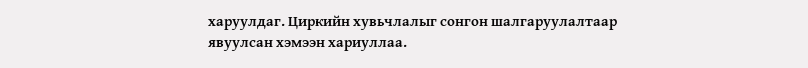харуулдаг. Циркийн хувьчлалыг сонгон шалгаруулалтаар явуулсан хэмээн хариуллаа.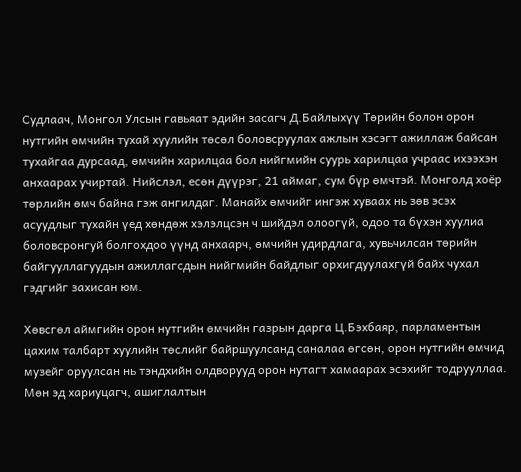Судлаач, Монгол Улсын гавьяат эдийн засагч Д.Байлыхүү Төрийн болон орон нутгийн өмчийн тухай хуулийн төсөл боловсруулах ажлын хэсэгт ажиллаж байсан тухайгаа дурсаад, өмчийн харилцаа бол нийгмийн суурь харилцаа учраас ихээхэн анхаарах учиртай. Нийслэл, есөн дүүрэг, 21 аймаг, сум бүр өмчтэй. Монголд хоёр төрлийн өмч байна гэж ангилдаг. Манайх өмчийг ингэж хуваах нь зөв эсэх асуудлыг тухайн үед хөндөж хэлэлцсэн ч шийдэл олоогүй, одоо та бүхэн хуулиа боловсронгуй болгохдоо үүнд анхаарч, өмчийн удирдлага, хувьчилсан төрийн байгууллагуудын ажиллагсдын нийгмийн байдлыг орхигдуулахгүй байх чухал гэдгийг захисан юм.

Хөвсгөл аймгийн орон нутгийн өмчийн газрын дарга Ц.Бэхбаяр, парламентын цахим талбарт хуулийн төслийг байршуулсанд саналаа өгсөн, орон нутгийн өмчид музейг оруулсан нь тэндхийн олдворууд орон нутагт хамаарах эсэхийг тодрууллаа. Мөн эд хариуцагч, ашиглалтын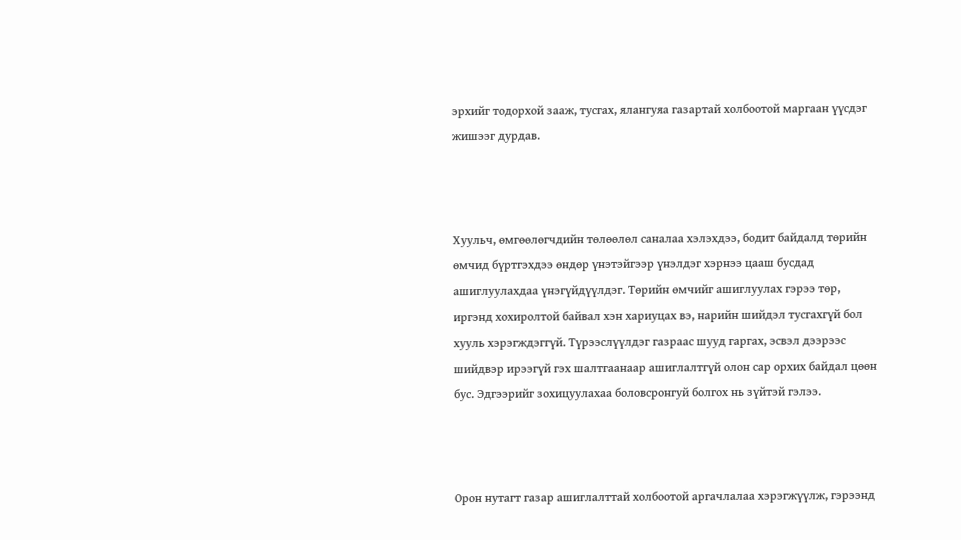эрхийг тодорхой зааж, тусгах, ялангуяа газартай холбоотой маргаан үүсдэг жишээг дурдав.



Хуульч, өмгөөлөгчдийн төлөөлөл саналаа хэлэхдээ, бодит байдалд төрийн өмчид бүртгэхдээ өндөр үнэтэйгээр үнэлдэг хэрнээ цааш бусдад ашиглуулахдаа үнэгүйдүүлдэг. Төрийн өмчийг ашиглуулах гэрээ төр, иргэнд хохиролтой байвал хэн хариуцах вэ, нарийн шийдэл тусгахгүй бол хууль хэрэгждэггүй. Түрээслүүлдэг газраас шууд гаргах, эсвэл дээрээс шийдвэр ирээгүй гэх шалтгаанаар ашиглалтгүй олон сар орхих байдал цөөн бус. Эдгээрийг зохицуулахаа боловсронгуй болгох нь зүйтэй гэлээ.



Орон нутагт газар ашиглалттай холбоотой аргачлалаа хэрэгжүүлж, гэрээнд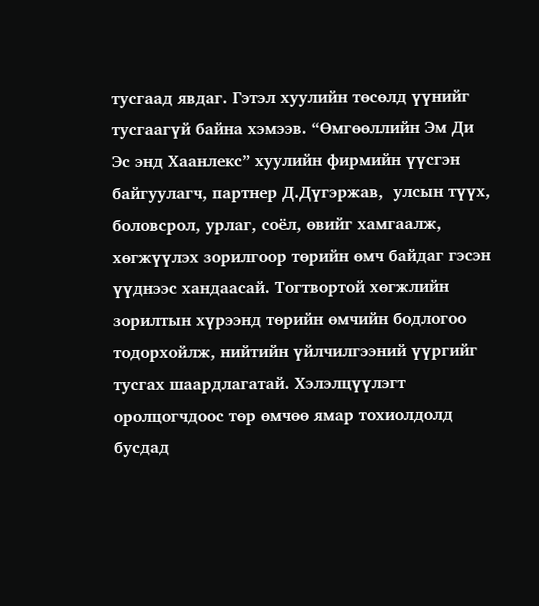тусгаад явдаг. Гэтэл хуулийн төсөлд үүнийг тусгаагүй байна хэмээв. “Өмгөөллийн Эм Ди Эс энд Хаанлекс” хуулийн фирмийн үүсгэн байгуулагч, партнер Д.Дүгэржав,  улсын түүх, боловсрол, урлаг, соёл, өвийг хамгаалж, хөгжүүлэх зорилгоор төрийн өмч байдаг гэсэн үүднээс хандаасай. Тогтвортой хөгжлийн зорилтын хүрээнд төрийн өмчийн бодлогоо тодорхойлж, нийтийн үйлчилгээний үүргийг тусгах шаардлагатай. Хэлэлцүүлэгт оролцогчдоос төр өмчөө ямар тохиолдолд бусдад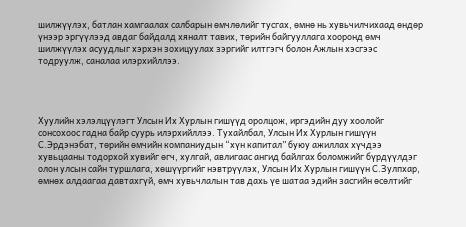шилжүүлэх, батлан хамгаалах салбарын өмчлөлийг тусгах, өмнө нь хувьчилчихаад өндөр үнээр эргүүлээд авдаг байдалд хяналт тавих, төрийн байгууллага хооронд өмч шилжүүлэх асуудлыг хэрхэн зохицуулах зэргийг илтгэгч болон Ажлын хэсгээс тодруулж, саналаа илэрхийллээ.




Хуулийн хэлэлцүүлэгт Улсын Их Хурлын гишүүд оролцож, иргэдийн дуу хоолойг сонсохоос гадна байр суурь илэрхийллээ. Тухайлбал, Улсын Их Хурлын гишүүн С.Эрдэнэбат, төрийн өмчийн компаниудын “хүн капитал” буюу ажиллах хүчдээ хувьцааны тодорхой хувийг өгч, хулгай, авлигаас ангид байлгах боломжийг бүрдүүлдэг олон улсын сайн туршлага, хөшүүргийг нэвтрүүлэх, Улсын Их Хурлын гишүүн С.Зулпхар, өмнөх алдаагаа давтахгүй, өмч хувьчлалын тав дахь үе шатаа эдийн засгийн өсөлтийг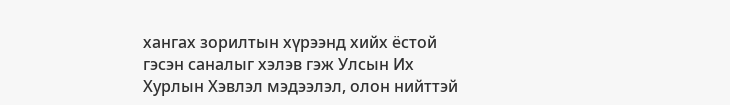хангах зорилтын хүрээнд хийх ёстой гэсэн саналыг хэлэв гэж Улсын Их Хурлын Хэвлэл мэдээлэл, олон нийттэй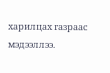харилцах газраас мэдээллээ.